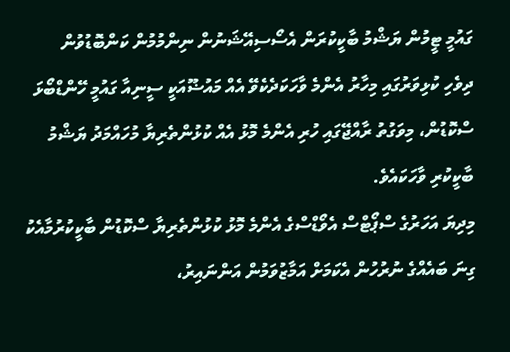ގައުމީ ޓީމުން ޔަޝްމު ބާކީކުރަން އެސޯސިއޭޝަނުން ނިންމުމުން ކަންބޮޑުވުން
ދިވެހި ކުޅިވަރުގައި މިހާރު އެންމެ ވާހަކަދެކެވޭ އެއް މައުޟޫއަކީ ސީނިއާ ގައުމީ ހޭންޑްބޯޅަ ސްކޮޑުން، މިވަގުތު ރާއްޖޭގައި ހުރި އެންމެ މޮޅު އެއް ކުޅުންތެރިޔާ މުހައްމަދު ޔަޝްމު ބާކީކުރި ވާހަކައެވެ.
މިދިޔަ އަހަރުގެ ސްޕޯޓްސް އެވޯޑްސްގެ އެންމެ މޮޅު ކުޅުންތެރިޔާ ސްކޮޑުން ބާކީކުރުމާއެކު ގިނަ ބައެއްގެ ނުރުހުން އެކަމަށް އަމާޒުވަމުން އަންނައިރު،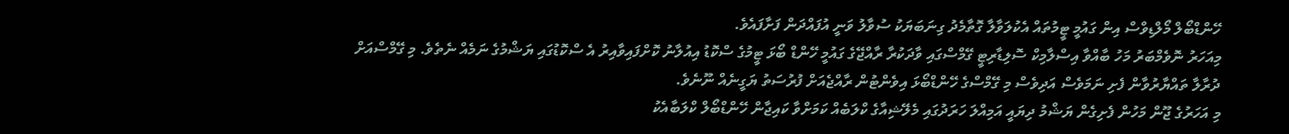ހޭންޑްބޯލް މޯލްޑިވްސް އިން ގައުމީ ޓީމުތައް އެކުލަވާލާ ގޮތާމެދު ގިނަބަޔަކު ސުވާލު ވަނީ އުފައްދަން ފަށާފައެވެ.
މިއަހަރު ނޮވެމްބަރު މަހު ބާއްވާ އިސްލާމިކް ސޮލިޑާރިޓީ ގޭމްސްގައި ވާދަކުރާ ރާއްޖޭގެ ގައުމީ ހޭންޑް ބޯޅަ ޓީމުގެ ސްކޮޑު އިއުލާނު ކޮށްފައިވާއިރު އެ ސްކޮޑުގައި ޔަޝްމުގެ ނަމެއް ނެތެވެ. މި ގޭމްސްއަށް ދުރާލާ ތައްޔާރުވާން ފެށި ނަމަވެސް އަދިވެސް މި ގޭމްސްގެ ހޭންޑްބޯޅަ އިވެންޓުން ރާއްޖެއަށް ފުރުސަތު ޔަގީނެއް ނޫނެވެ.
މި އަހަރުގެ ޖޫން މަހުން ފެށިގެން ޔަޝްމު ދިޔައީ އަމިއްލަ ހަރަދުގައި މެލޭޝިއާގެ ކްލަބެއް ކަމަށްވާ ކައިޖާން ހޭންޑްބޯލް ކްލަބާއެކު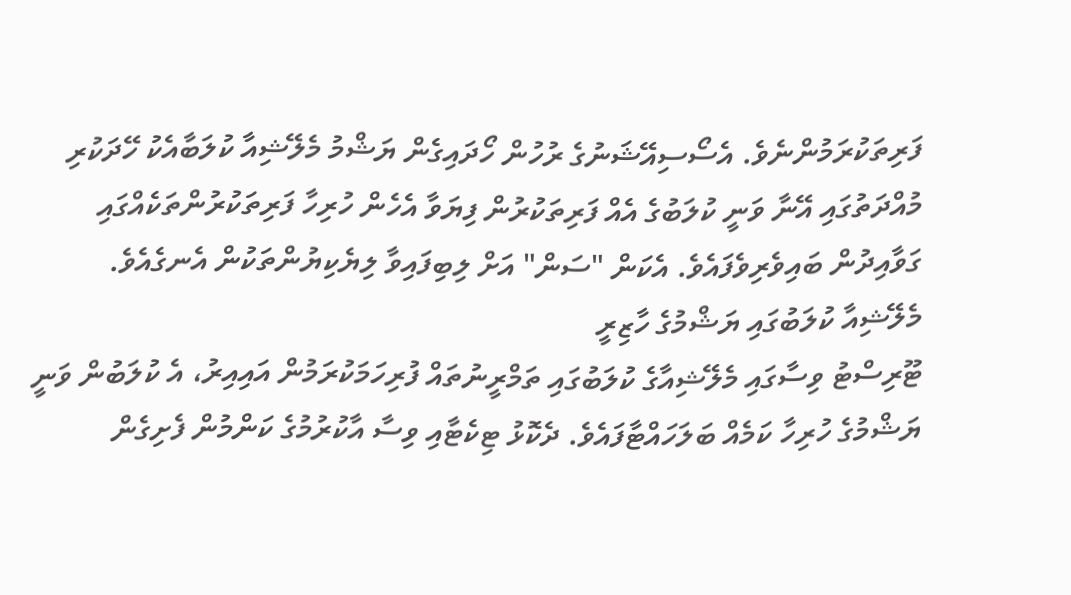ފަރިތަކުރަމުންނެވެ. އެސޯސިއޭޝަނުގެ ރުހުން ހޯދައިގެން ޔަޝްމު މެލޭޝިއާ ކުލަބާއެކު ހޭދަކުރި މުއްދަތުގައި އޭނާ ވަނީ ކުލަބުގެ އެއް ފަރިތަކުރުން ފިޔަވާ އެހެން ހުރިހާ ފަރިތަކުރުންތަކެއްގައި ގަވާއިދުން ބައިވެރިވެފައެވެ. އެކަން "ސަން" އަށް ލިބިފައިވާ ލިޔެކިޔުންތަކުން އެނގެއެވެ.
މެލޭޝިއާ ކުލަބުގައި ޔަޝްމުގެ ހާޒިރީ
ޓޫރިސްޓު ވިސާގައި މެލޭޝިއާގެ ކުލަބުގައި ތަމްރީނުތައް ފުރިހަމަކުރަމުން އައިއިރު، އެ ކުލަބުން ވަނީ ޔަޝްމުގެ ހުރިހާ ކަމެއް ބަލަހައްޓާފައެވެ. ދެކޮޅު ޓިކެޓާއި ވިސާ އާކުރުމުގެ ކަންމުން ފެށިގެން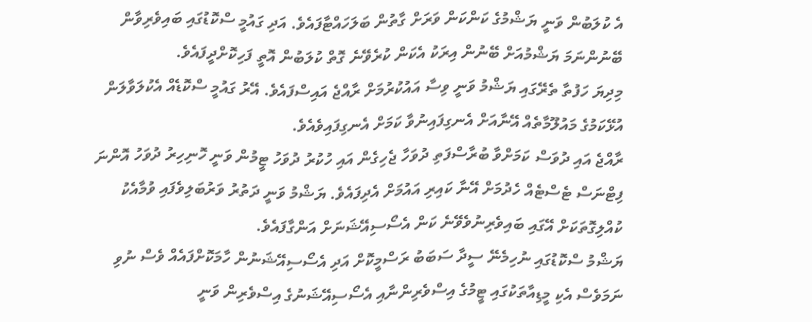އެ ކުލަބުން ވަނީ ޔަޝްމުގެ ކަންކަން ވަރަށް ގާތުން ބަލަހައްޓާފައެވެ. އަދި ގައުމީ ސްކޮޑުގައި ބައިވެރިވާން ބޭނުންނަމަ ޔަޝްމުއަށް ބޭނުން އިރަކު އެކަން ކުރެވޭނެ ގޮތް ކުލަބުން އޮތީ ފަހިކޮށްދީފައެވެ.
މިދިޔަ ހަފުތާ ތެރޭގައި ޔަޝްމު ވަނީ ވިސާ އައުކުރުމަށް ރާއްޖެ އައިސްފައެވެ. އޭރު ގައުމީ ސްކޮޑެއް އެކުލަވާލަން އުޅޭކަމުގެ މައުލޫމާތެއް އޭނާއަށް އެނގިފައިނުވާ ކަމަށް އެނގިފައިވެއެވެ.
ރާއްޖެ އައި ދުވަސް ކަމަށްވާ ބުރާސްފަތި ދުވަހާ ޖެހިގެން އައި ހުކުރު ދުވަހު ޓީމުން ވަނީ ހޮނިހިރު ދުވަހު އޮންނަ ފިޓްނަސް ޓެސްޓެއް ހެދުމަށް އޭނާ ކައިރި އައުމަށް އެދިފައެވެ. ޔަޝްމު ވަނީ ދަތުރު ވަރުބަލިވެފައި ވުމާއެކު ކުއްލިގޮތަކަށް އޭގައި ބައިވެރިނުވެވޭނެ ކަން އެސޯސިއޭޝަނަށް އަންގާފައެވެ.
ޔަޝްމު ސްކޮޑުގައި ނުހިމެނޭ ސީދާ ސަބަބު ރަސްމީކޮށް އަދި އެސޯސިއޭޝަނުން ހާމަކޮށްފައެއް ވެސް ނުވި ނަމަވެސް އެކި މީޑިއާތަކުގައި ޓީމުގެ އިސްވެރިންނާއި އެސޯސިއޭޝަނުގެ އިސްވެރިން ވަނީ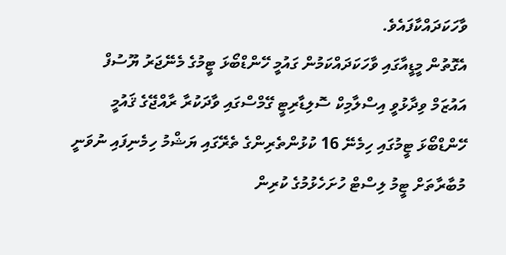ވާހަކަދައްކާފައެވެ.
އެގޮތުން މީޑީއާގައި ވާހަކަދައްކަމުން ގައުމީ ހޭންޑްބޯޅަ ޓީމުގެ މެނޭޖަރު ޔޫސުފް އައުޒަމް ވިދާޅުވީ އިސްލާމިކް ސޮލިޑާރިޓީ ގޭމްސްގައި ވާދަކުރާ ރާއްޖޭގެ ޤައުމީ ހޭންޑްބޯޅަ ޓީމުގައި ހިމެނޭ 16 ކުޅުންތެރިންގެ ތެރޭގައި ޔަޝްމު ހިމެނިފައި ނުވަނީ މުބާރާތަށް ޓީމު ލިސްޓް ހުށަހެޅުމުގެ ކުރިން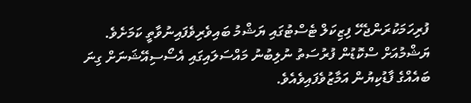ފުރިހަމަކުރަންޖެހޭ ފިޒިކަލް ޓެސްޓުގައި ޔަޝްމު ބައިވެރިވެފައިނުވާތީ ކަމަށެވެ.
ޔަޝްމުއަށް ސްކޮޑުން ފުރުސަތު ނުލިބުނު މައްސަލައިގައި އެސޯސިއޭޝަނަށް ގިނަ ބައެއްގެ ފާޑުކިޔުން އަމާޒުވެފައިވެއެވެ.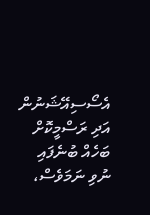އެސޯސިއޭޝަނުން އަދި ރަސްމީކޮށް ބަހެއް ބުނެފައި ނުވި ނަމަވެސް،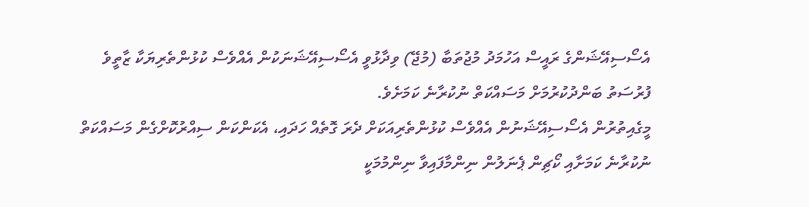އެސޯސިއޭޝަންގެ ރައީސް އަހުމަދު މުޖުތަބާ (މުޖޭ) ވިދާޅުވީ އެސޯސިއޭޝަނަކުން އެއްވެސް ކުޅުންތެރިޔަކާ ޒާތީވެ ފުރުސަތު ބަންދުކުރުމަށް މަސައްކަތް ނުކުރާނެ ކަމަށެވެ.
މީގެއިތުރުން އެސޯސިއޭޝަނުން އެއްވެސް ކުޅުންތެރިއަކަށް ދެރަ ގޮތެއް ހަދައި، އެކަންކަން ސިއްރުކޮށްގެން މަސައްކަތް ނުކުރާނެ ކަމަށާއި ކޯޗިން ޕެނަލުން ނިންމާފައިވާ ނިންމުމަކީ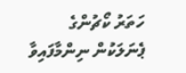ހަތަރު ކޯޗުންގެ ޕެނަލަކުން ނިންމާފައިވާ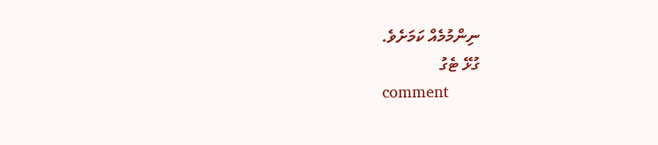ނިންމުމެއް ކަމަށެވެ.
ގުޅޭ ޓެގު
comment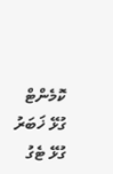ކޮމެންޓް
ގުޅޭ ޚަބަރު
ގުޅޭ ޓެގު